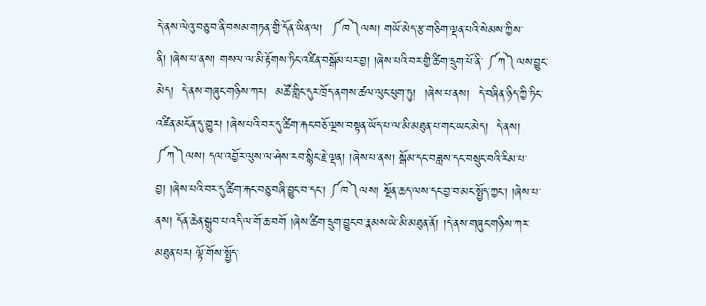དེ་ནས་ལེའུ་བཅུ་བ་ནི་བསམ་གཏན་གྱི་དོན་ཡིན་ལ།  ༼ཁ༽ལས། གཡོ་མེད་རྩ་གཅིག་ལྡན་པའི་སེམས་ཀྱིས་ནི། །ཞེས་པ་ནས། གསལ་ལ་མི་རྟོགས་ཏིང་འཛིན་བསྒོམ་པར་བྱ། །ཞེས་པའི་བར་གྱི་ཚིག་དྲུག་པོ་ནི་ ༼ཀ༽ལས་བྱུང་མེད།  དེ་ནས་གཞུང་གཉིས་ཀར།  མཚོ་གླིང་དུར་ཁྲོད་ནགས་ཚལ་ལུང་ཕུག་ཏུ།  །ཞེས་པ་ནས།  དེ་བཞིན་ཉིད་ཀྱི་ཏིང་འཛིན་མངོན་དུ་གྱུར། །ཞེས་པའི་བར་དུ་ཚིག་རྐང་བཅོ་ལྔས་བསྟན་ཡོད་པ་ལ་མི་མཐུན་པ་གང་ཡང་མེད།  དེ་ནས། ༼ཀ༽ལས། དལ་འབྱོར་ལུས་ལ་ཤེས་རབ་སྙིང་རྗེ་ལྡན། །ཞེས་པ་ནས། སྒོམ་དང་བཟླས་དང་བསྲུང་བའི་རིམ་པ་བྱ། །ཞེས་པའི་བར་དུ་ཚིག་རྐང་བཅུ་བཞི་བྱུང་བ་དང་། ༼ཁ༽ལས། སྔོན་ཆད་ལས་དང་བྱ་བ་མང་སྤྱོད་ཀྱང་། །ཞེས་པ་ནས། དོན་ཆེན་སྒྲུབ་པ་འདི་ལ་གོ་ཆ་བགོ །ཞེས་ཚིག་དྲུག་བྱུང་བ་རྣམས་ཡེ་མི་མཐུན་ནོ། །དེ་ནས་གཞུང་གཉིས་ཀར་མཐུན་པར། ལྟོ་གོས་སྤྱོད་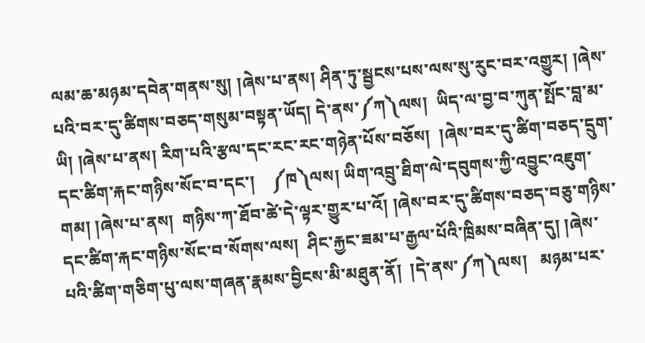ལམ་ཆ་མཉམ་དབེན་གནས་སུ། །ཞེས་པ་ནས། ཤིན་ཏུ་སྦྱངས་པས་ལས་སུ་རུང་བར་འགྱུར། །ཞེས་པའི་བར་དུ་ཚིགས་བཅད་གསུམ་བསྟན་ཡོད། དེ་ནས་༼ཀ༽ལས།  ཡིད་ལ་བྱ་བ་ཀུན་སྤོང་བླ་མ་ཡི། །ཞེས་པ་ནས། རིག་པའི་རྩལ་དང་རང་རང་གཉེན་པོས་བཅོས།  །ཞེས་བར་དུ་ཚིག་བཅད་དྲུག་དང་ཚིག་རྐང་གཉིས་སོང་བ་དང་།    ༼ཁ༽ལས། ཡིག་འབྲུ་ཐིག་ལེ་དབུགས་ཀྱི་འབྱུང་འཇུག་གམ། །ཞེས་པ་ནས།  གཉིས་ཀ་ཐོབ་ཚེ་དེ་ལྟར་གྱུར་པ་འོ། །ཞེས་བར་དུ་ཚིགས་བཅད་བཅུ་གཉིས་དང་ཚིག་རྐང་གཉིས་སོང་བ་སོགས་ལས།  ཤིང་རྐྱང་ཟམ་པ་རྒྱལ་པོའི་ཁྲིམས་བཞིན་དུ། །ཞེས་པའི་ཚིག་གཅིག་པུ་ལས་གཞན་རྣམས་བྱིངས་མི་མཐུན་ནོ།  །དེ་ནས་༼ཀ༽ལས།   མཉམ་པར་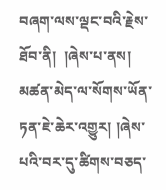བཞག་ལས་ལྡང་བའི་རྗེས་ཐོབ་ནི།  །ཞེས་པ་ནས།  མཚན་མེད་ལ་སོགས་ཡོན་ཏན་ཇེ་ཆེར་འགྱུར། །ཞེས་པའི་བར་དུ་ཚིགས་བཅད་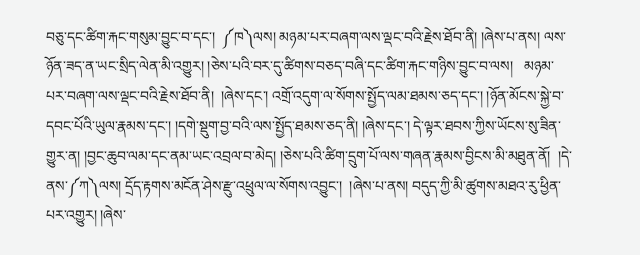བཅུ་དང་ཚིག་རྐང་གསུམ་བྱུང་བ་དང་།  ༼ཁ༽ལས། མཉམ་པར་བཞག་ལས་ལྡང་བའི་རྗེས་ཐོབ་ནི། །ཞེས་པ་ནས། ལས་ཉོན་ཟད་ན་ཡང་སྲིད་ལེན་མི་འགྱུར། །ཅེས་པའི་བར་དུ་ཚིགས་བཅད་བཞི་དང་ཚིག་རྐང་གཉིས་བྱུང་བ་ལས།   མཉམ་པར་བཞག་ལས་ལྡང་བའི་རྗེས་ཐོབ་ནི།  །ཞེས་དང་། འགྲོ་འདུག་ལ་སོགས་སྤྱོད་ལམ་ཐམས་ཅད་དང་། །ཉོན་མོངས་སྐྱེ་བ་དབང་པོའི་ཡུལ་རྣམས་དང་། །དགེ་སྡུག་བྱ་བའི་ལས་སྤྱོད་ཐམས་ཅད་ནི། །ཞེས་དང་། དེ་ལྟར་ཐབས་ཀྱིས་ཡོངས་སུ་ཟིན་གྱུར་ན། །བྱང་ཆུབ་ལམ་དང་ནམ་ཡང་འབྲལ་བ་མེད། །ཅེས་པའི་ཚིག་དྲུག་པོ་ལས་གཞན་རྣམས་བྱིངས་མི་མཐུན་ནོ།  །དེ་ནས་༼ཀ༽ལས། དྲོད་རྟགས་མངོན་ཤེས་རྫུ་འཕྲུལ་ལ་སོགས་འབྱུང་།  །ཞེས་པ་ནས། བདུད་ཀྱི་མི་ཚུགས་མཐའ་རུ་ཕྱིན་པར་འགྱུར། །ཞེས་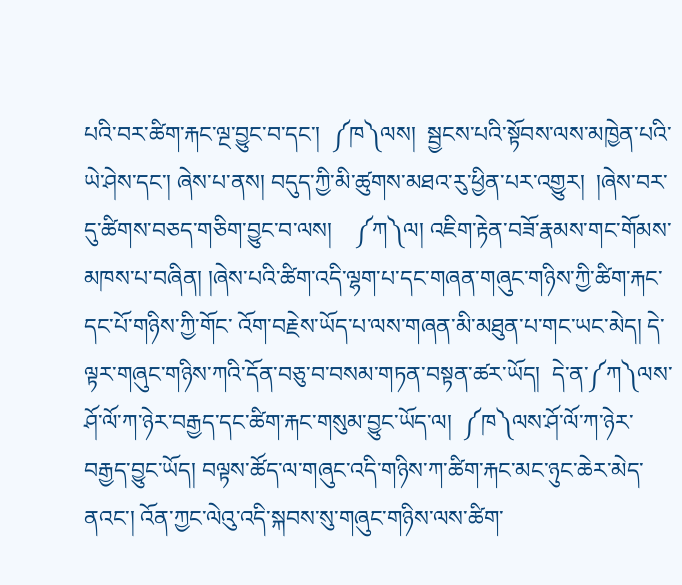པའི་བར་ཚིག་རྐང་ལྔ་བྱུང་བ་དང་།  ༼ཁ༽ལས།  སྦྱངས་པའི་སྟོབས་ལས་མཁྱེན་པའི་ཡེ་ཤེས་དང་། ཞེས་པ་ནས། བདུད་ཀྱི་མི་ཚུགས་མཐའ་རུ་ཕྱིན་པར་འགྱུར།  །ཞེས་བར་དུ་ཚིགས་བཅད་གཅིག་བྱུང་བ་ལས།    ༼ཀ༽ལ། འཇིག་རྟེན་བཟོ་རྣམས་གང་གོམས་མཁས་པ་བཞིན། །ཞེས་པའི་ཚིག་འདི་ལྷག་པ་དང་གཞན་གཞུང་གཉིས་ཀྱི་ཚིག་རྐང་དང་པོ་གཉིས་ཀྱི་གོང་ འོག་བརྗེས་ཡོད་པ་ལས་གཞན་མི་མཐུན་པ་གང་ཡང་མེད། དེ་ལྟར་གཞུང་གཉིས་ཀའི་དོན་བཅུ་བ་བསམ་གཏན་བསྟན་ཚར་ཡོད།  དེ་ན་༼ཀ༽ལས་ཤོ་ལོ་ཀ་ཉེར་བརྒྱད་དང་ཚིག་རྐང་གསུམ་བྱུང་ཡོད་ལ།  ༼ཁ༽ལས་ཤོ་ལོ་ཀ་ཉེར་བརྒྱད་བྱུང་ཡོད། བལྟས་ཚོད་ལ་གཞུང་འདི་གཉིས་ཀ་ཚིག་རྐང་མང་ཉུང་ཆེར་མེད་ནའང་། འོན་ཀྱང་ལེའུ་འདི་སྐབས་སུ་གཞུང་གཉིས་ལས་ཚིག་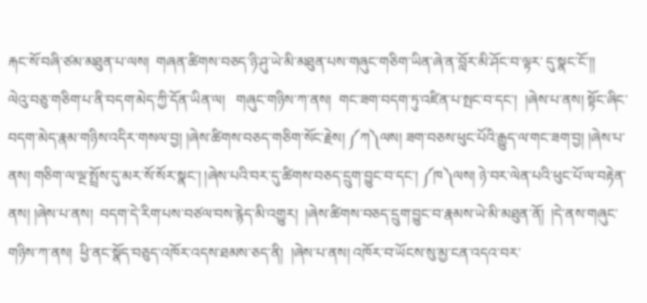རྐང་སོ་བཞི་ཙམ་མཐུན་པ་ལས།  གཞན་ཚིགས་བཅད་ཉི་ཤུ་ཡེ་མི་མཐུན་པས་གཞུང་གཅིག་ཡིན་ཞེ་ན་བློར་མི་ཤོང་བ་ལྟར་ དུ་སྣང་ངོ་།།
ལེའུ་བཅུ་གཅིག་པ་ནི་བདག་མེད་ཀྱི་དོན་ཡིན་ལ།   གཞུང་གཉིས་ཀ་ནས།  གང་ཟག་བདག་ཏུ་འཛིན་པ་སྤང་བ་དང་།  །ཞེས་པ་ནས། སྟོང་ཞིང་བདག་མེད་རྣམ་གཉིས་འདིར་གསལ་བྱ། །ཞེས་ཚིགས་བཅད་གཅིག་སོང་རྗེས། ༼ཀ༽ལས། ཟག་བཅས་ཕུང་པོའི་རྒྱུད་ལ་གང་ཟག་བྱ། །ཞེས་པ་ནས། གཅིག་ལ་ལྔ་སྤྲོས་དུ་མར་སོ་སོར་སྣང་། །ཞེས་པའི་བར་དུ་ཚིགས་བཅད་དྲུག་བྱུང་བ་དང་། ༼ཁ༽ལས། ཉེ་བར་ལེན་པའི་ཕུང་པོ་ལ་བརྟེན་ནས། །ཞེས་པ་ནས།  བདག་དེ་རིག་པས་བཙལ་བས་རྙེད་མི་འགྱུར།  །ཞེས་ཚིགས་བཅད་དྲུག་བྱུང་བ་རྣམས་ཡེ་མི་མཐུན་ནོ།  །དེ་ནས་གཞུང་གཉིས་ཀ་ནས།  ཕྱི་ནང་སྣོད་བཅུད་འཁོར་འདས་ཐམས་ཅད་ནི།  །ཞེས་པ་ནས། འཁོར་བ་ཡོངས་སུ་མྱ་ངན་འདའ་བར་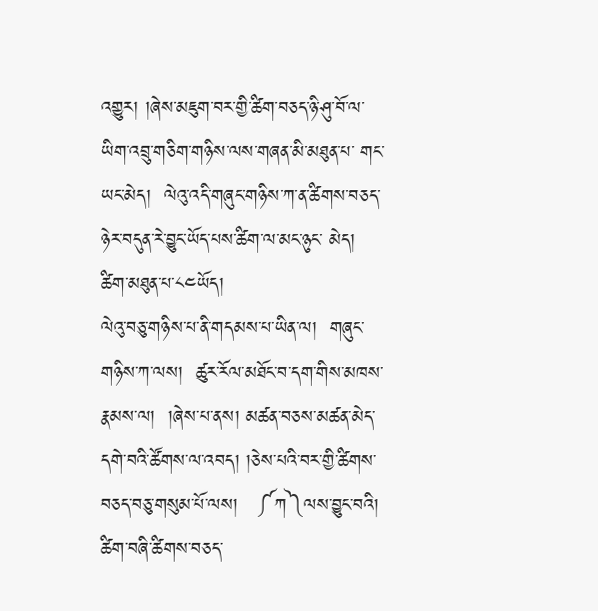འགྱུར། །ཞེས་མཇུག་བར་གྱི་ཚིག་བཅད་ཉི་ཤུ་བོ་ལ་ཡིག་འབྲུ་གཅིག་གཉིས་ལས་གཞན་མི་མཐུན་པ་ གང་ཡང་མེད།  ལེའུ་འདི་གཞུང་གཉིས་ཀ་ན་ཚིགས་བཅད་ཉེར་བདུན་རེ་བྱུང་ཡོད་པས་ཚིག་ལ་མང་ཉུང་ མེད།  ཚིག་མཐུན་པ་༨༤ཡོད།
ལེའུ་བཅུ་གཉིས་པ་ནི་གདམས་པ་ཡིན་ལ།  གཞུང་གཉིས་ཀ་ལས།  ཚུར་རོལ་མཐོང་བ་དག་གིས་མཁས་རྣམས་ལ།  །ཞེས་པ་ནས། མཚན་བཅས་མཚན་མེད་དགེ་བའི་ཚོགས་ལ་འབད། །ཅེས་པའི་བར་གྱི་ཚིགས་བཅད་བཅུ་གསུམ་པོ་ལས།   ༼ཀ༽ལས་བྱུང་བའི། ཚིག་བཞི་ཚིགས་བཅད་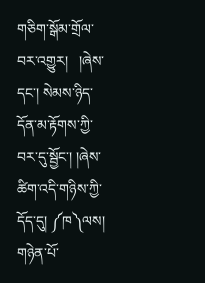གཅིག་སྒོམ་གྲོལ་བར་འགྱུར།   །ཞེས་དང་། སེམས་ཉིད་དོན་མ་རྟོགས་ཀྱི་བར་དུ་སྦྱོང་། །ཞེས་ཚིག་འདི་གཉིས་ཀྱི་དོད་དུ། ༼ཁ༽ལས།  གཉེན་པོ་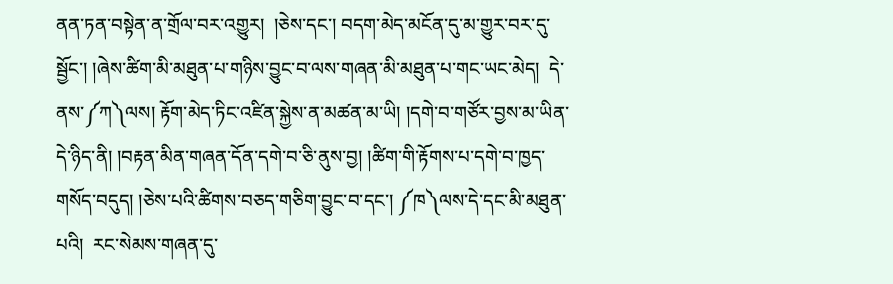ནན་ཏན་བསྟེན་ན་གྲོལ་བར་འགྱུར།  །ཅེས་དང་། བདག་མེད་མངོན་དུ་མ་གྱུར་བར་དུ་སྦྱོང་། །ཞེས་ཚིག་མི་མཐུན་པ་གཉིས་བྱུང་བ་ལས་གཞན་མི་མཐུན་པ་གང་ཡང་མེད།  དེ་ནས་༼ཀ༽ལས། རྟོག་མེད་ཏིང་འཛིན་སྐྱེས་ན་མཚན་མ་ཡི། །དགེ་བ་གཙོར་བྱས་མ་ཡིན་དེ་ཉིད་ནི། །བརྟན་མིན་གཞན་དོན་དགེ་བ་ཅི་ནུས་བྱ། །ཚིག་གི་རྟོགས་པ་དགེ་བ་ཁྱད་གསོད་བདུད། །ཅེས་པའི་ཚིགས་བཅད་གཅིག་བྱུང་བ་དང་། ༼ཁ༽ལས་དེ་དང་མི་མཐུན་པའི།  རང་སེམས་གཞན་དུ་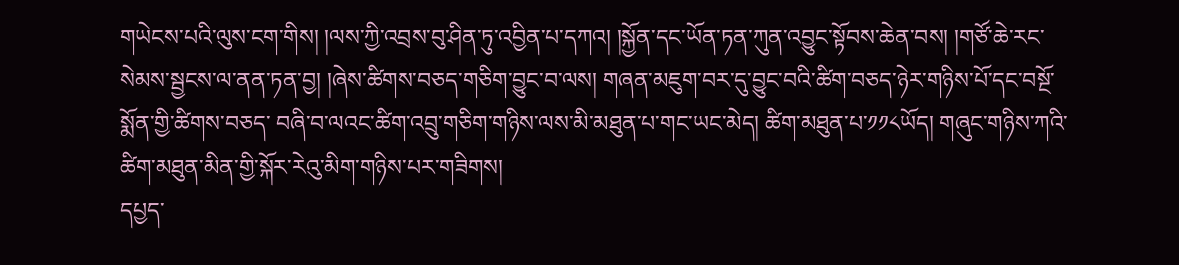གཡེངས་པའི་ལུས་ངག་གིས། །ལས་ཀྱི་འབྲས་བུ་ཤིན་ཏུ་འབྱིན་པ་དཀའ། །སྐྱོན་དང་ཡོན་ཏན་ཀུན་འབྱུང་སྟོབས་ཆེན་བས། །གཙོ་ཆེ་རང་སེམས་སྦྱངས་ལ་ནན་ཏན་བྱ། །ཞེས་ཚིགས་བཅད་གཅིག་བྱུང་བ་ལས། གཞན་མཇུག་བར་དུ་བྱུང་བའི་ཚིག་བཅད་ཉེར་གཉིས་པོ་དང་བསྔོ་སྨོན་གྱི་ཚིགས་བཅད་ བཞི་བ་ལའང་ཚིག་འབྲུ་གཅིག་གཉིས་ལས་མི་མཐུན་པ་གང་ཡང་མེད། ཚིག་མཐུན་པ་༡༡༨ཡོད། གཞུང་གཉིས་ཀའི་ཚིག་མཐུན་མིན་གྱི་སྐོར་རེའུ་མིག་གཉིས་པར་གཟིགས།
དཔྱད་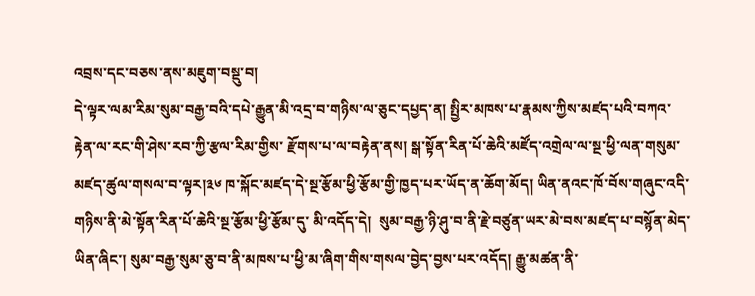འབྲས་དང་བཅས་ནས་མཇུག་བསྡུ་བ།
དེ་ལྟར་ལམ་རིམ་སུམ་བརྒྱ་བའི་དཔེ་རྒྱུན་མི་འདྲ་བ་གཉིས་ལ་ཅུང་དཔྱད་ན། སྤྱིར་མཁས་པ་རྣམས་ཀྱིས་མཛད་པའི་བཀའ་རྟེན་ལ་རང་གི་ཤེས་རབ་ཀྱི་རྩལ་རིམ་གྱིས་ རྫོགས་པ་ལ་བརྟེན་ནས། སྒ་སྟོན་རིན་པོ་ཆེའི་མཛོད་འགྲེལ་ལ་སྔ་ཕྱི་ལན་གསུམ་མཛད་ཚུལ་གསལ་བ་ལྟར།༣༦ ཁ་སྐོང་མཛད་དེ་སྔ་རྩོམ་ཕྱི་རྩོམ་གྱི་ཁྱད་པར་ཡོད་ན་ཆོག་མོད། ཡིན་ནའང་ཁོ་བོས་གཞུང་འདི་གཉིས་ནི་མེ་སྟོན་རིན་པོ་ཆེའི་སྔ་རྩོམ་ཕྱི་རྩོམ་དུ་ མི་འདོད་དེ།  སུམ་བརྒྱ་ཉི་ཤུ་བ་ནི་རྗེ་བཙུན་ཡར་མེ་བས་མཛད་པ་བསྙོན་མེད་ཡིན་ཞིང་། སུམ་བརྒྱ་སུམ་ཅུ་བ་ནི་མཁས་པ་ཕྱི་མ་ཞིག་གིས་གསལ་བྱེད་བྱས་པར་འདོད། རྒྱུ་མཚན་ནི་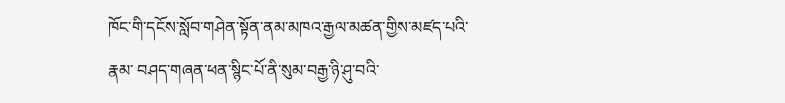ཁོང་གི་དངོས་སློབ་གཤེན་སྟོན་ནམ་མཁའ་རྒྱལ་མཚན་གྱིས་མཛད་པའི་རྣམ་ བཤད་གཞན་ཕན་སྙིང་པོ་ནི་སུམ་བརྒྱ་ཉི་ཤུ་བའི་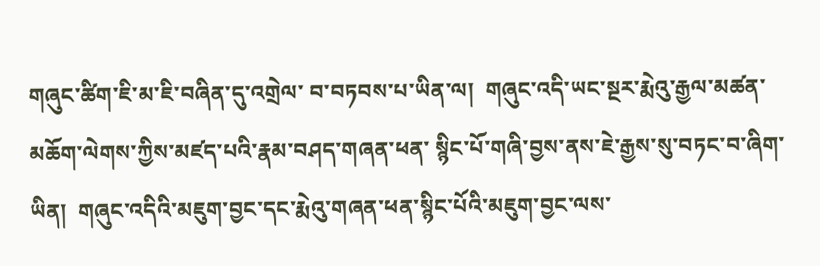གཞུང་ཚིག་ཇི་མ་ཇི་བཞིན་དུ་འགྲེལ་ བ་བཏབས་པ་ཡིན་ལ།  གཞུང་འདི་ཡང་སྔར་རྨེའུ་རྒྱལ་མཚན་མཆོག་ལེགས་ཀྱིས་མཛད་པའི་རྣམ་བཤད་གཞན་ཕན་ སྙིང་པོ་གཞི་བྱས་ནས་ཇེ་རྒྱས་སུ་བཏང་བ་ཞིག་ཡིན།  གཞུང་འདིའི་མཇུག་བྱང་དང་རྨེའུ་གཞན་ཕན་སྙིང་པོའི་མཇུག་བྱང་ལས་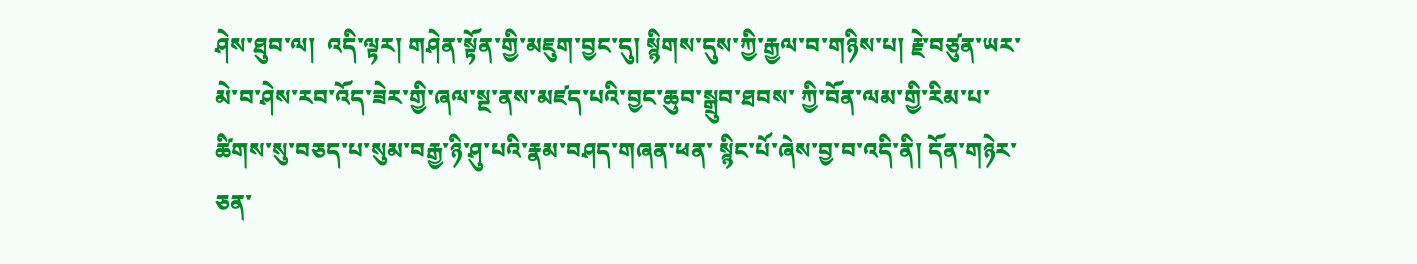ཤེས་ཐུབ་ལ།  འདི་ལྟར། གཤེན་སྟོན་གྱི་མཇུག་བྱང་དུ། སྙིགས་དུས་ཀྱི་རྒྱལ་བ་གཉིས་པ། རྗེ་བཙུན་ཡར་མེ་བ་ཤེས་རབ་འོད་ཟེར་གྱི་ཞལ་སྔ་ནས་མཛད་པའི་བྱང་ཆུབ་སྒྲུབ་ཐབས་ ཀྱི་བོན་ལམ་གྱི་རིམ་པ་ཚིགས་སུ་བཅད་པ་སུམ་བརྒྱ་ཉི་ཤུ་པའི་རྣམ་བཤད་གཞན་ཕན་ སྙིང་པོ་ཞེས་བྱ་བ་འདི་ནི། དོན་གཉེར་ཅན་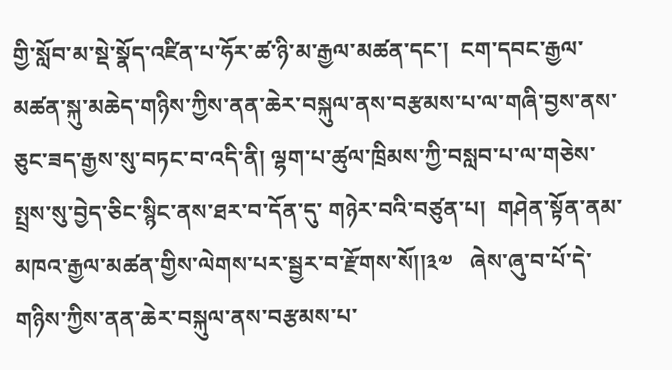གྱི་སློབ་མ་སྡེ་སྣོད་འཛིན་པ་ཧོར་ཚ་ཉི་མ་རྒྱལ་མཚན་དང་།  ངག་དབང་རྒྱལ་མཚན་སྐུ་མཆེད་གཉིས་ཀྱིས་ནན་ཆེར་བསྐུལ་ནས་བརྩམས་པ་ལ་གཞི་བྱས་ནས་ ཅུང་ཟད་རྒྱས་སུ་བཏང་བ་འདི་ནི། ལྷག་པ་ཚུལ་ཁྲིམས་ཀྱི་བསླབ་པ་ལ་གཅེས་སྤྲས་སུ་བྱེད་ཅིང་སྙིང་ནས་ཐར་བ་དོན་དུ་ གཉེར་བའི་བཙུན་པ།  གཤེན་སྟོན་ནམ་མཁའ་རྒྱལ་མཚན་གྱིས་ལེགས་པར་སྦྱར་བ་རྫོགས་སོ།།༣༧   ཞེས་ཞུ་བ་པོ་དེ་གཉིས་ཀྱིས་ནན་ཆེར་བསྐུལ་ནས་བརྩམས་པ་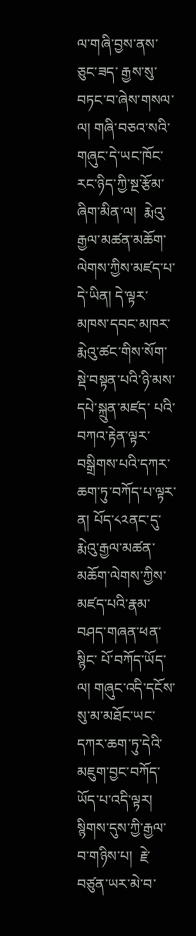ལ་གཞི་བྱས་ནས་ཅུང་ཟད་ རྒྱས་སུ་བཏང་བ་ཞེས་གསལ་ལ། གཞི་བཅའ་སའི་གཞུང་དེ་ཡང་ཁོང་རང་ཉིད་ཀྱི་སྔ་རྩོམ་ཞིག་མིན་ལ།  རྨེའུ་རྒྱལ་མཚན་མཆོག་ལེགས་ཀྱིས་མཛད་པ་དེ་ཡིན། དེ་ལྟར་མཁས་དབང་མཁར་རྨེའུ་ཚང་གིས་སོག་སྡེ་བསྟན་པའི་ཉི་མས་དཔེ་སྐྲུན་མཛད་ པའི་བཀའ་རྟེན་ལྟར་བསྒྲིགས་པའི་དཀར་ཆག་ཏུ་བཀོད་པ་ལྟར་ན། པོད་༨༢ནང་དུ་རྨེའུ་རྒྱལ་མཚན་མཆོག་ལེགས་ཀྱིས་མཛད་པའི་རྣམ་བཤད་གཞན་ཕན་སྙིང་ པོ་བཀོད་ཡོད་ལ། གཞུང་འདི་དངོས་སུ་མ་མཐོང་ཡང་དཀར་ཆག་ཏུ་དེའི་མཇུག་བྱང་བཀོད་ཡོད་པ་འདི་ལྟར།  སྙིགས་དུས་ཀྱི་རྒྱལ་བ་གཉིས་པ།  རྗེ་བཙུན་ཡར་མེ་བ་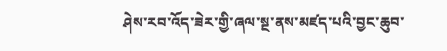ཤེས་རབ་འོད་ཟེར་གྱི་ཞལ་སྔ་ནས་མཛད་པའི་བྱང་ཆུབ་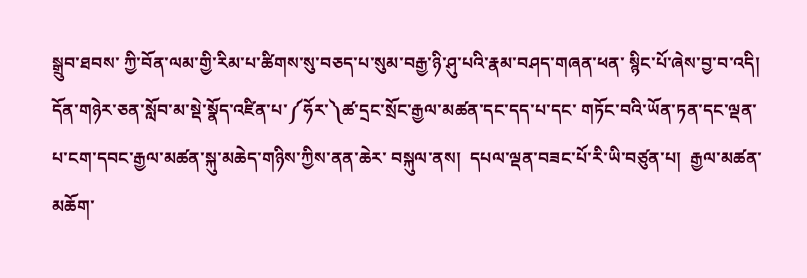སྒྲུབ་ཐབས་ ཀྱི་བོན་ལམ་གྱི་རིམ་པ་ཚིགས་སུ་བཅད་པ་སུམ་བརྒྱ་ཉི་ཤུ་པའི་རྣམ་བཤད་གཞན་ཕན་ སྙིང་པོ་ཞེས་བྱ་བ་འདི།  དོན་གཉེར་ཅན་སློབ་མ་སྡེ་སྣོད་འཛིན་པ་༼ཧོར་༽ཚ་དྲང་སྲོང་རྒྱལ་མཚན་དང་དད་པ་དང་ གཏོང་བའི་ཡོན་ཏན་དང་ལྡན་པ་ངག་དབང་རྒྱལ་མཚན་སྐུ་མཆེད་གཉིས་ཀྱིས་ནན་ཆེར་ བསྐུལ་ནས།  དཔལ་ལྡན་བཟང་པོ་རི་ཡི་བཙུན་པ།  རྒྱལ་མཚན་མཆོག་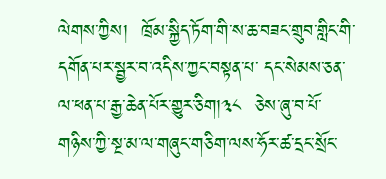ལེགས་ཀྱིས།  ཁྲོམ་སྐྱིད་ཏོག་གི་ས་ཆ་བཟང་གྲུབ་གླིང་གི་དགོན་པར་སྦྱར་བ་འདིས་ཀྱང་བསྟན་པ་ དང་སེམས་ཅན་ལ་ཕན་པ་རྒྱ་ཆེན་པོར་གྱུར་ཅིག།༣༨  ཅེས་ཞུ་བ་པོ་གཉིས་ཀྱི་སྔ་མ་ལ་གཞུང་གཅིག་ལས་ཧོར་ཚ་དྲང་སྲོང་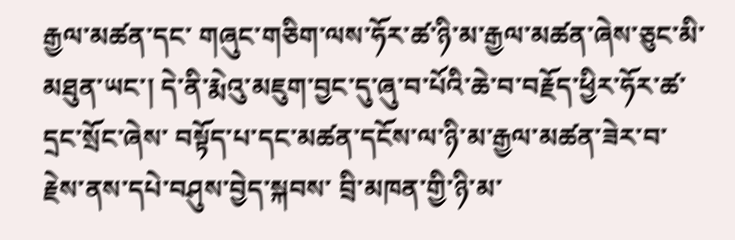རྒྱལ་མཚན་དང་ གཞུང་གཅིག་ལས་ཧོར་ཚ་ཉི་མ་རྒྱལ་མཚན་ཞེས་ཅུང་མི་མཐུན་ཡང་། དེ་ནི་རྨེའུ་མཇུག་བྱང་དུ་ཞུ་བ་པོའི་ཆེ་བ་བརྗོད་ཕྱིར་ཧོར་ཚ་དྲང་སྲོང་ཞེས་ བསྟོད་པ་དང་མཚན་དངོས་ལ་ཉི་མ་རྒྱལ་མཚན་ཟེར་བ་རྗེས་ནས་དཔེ་བཤུས་བྱེད་སྐབས་ བྲི་མཁན་གྱི་ཉི་མ་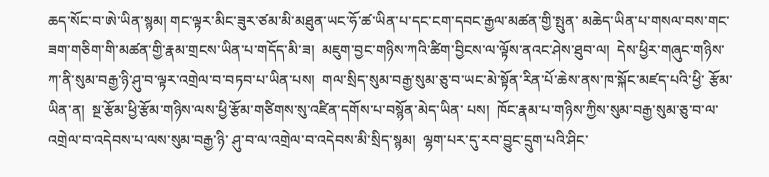ཆད་སོང་བ་ཨེ་ཡིན་སྙམ། གང་ལྟར་མིང་ཟུར་ཙམ་མི་མཐུན་ཡང་ཧོ་ཚ་ཡིན་པ་དང་ངག་དབང་རྒྱལ་མཚན་གྱི་སྤུན་ མཆེད་ཡིན་པ་གསལ་བས་གང་ཟག་གཅིག་གི་མཚན་གྱི་རྣམ་གྲངས་ཡིན་པ་གདོད་མི་ཟ།  མཇུག་བྱང་གཉིས་ཀའི་ཚིག་བྱིངས་ལ་ལྟོས་ནའང་ཤེས་ཐུབ་ལ།  དེས་ཕྱིར་གཞུང་གཉིས་ཀ་ནི་སུམ་བརྒྱ་ཉི་ཤུ་བ་ལྟར་འགྲེལ་བ་བཏབ་པ་ཡིན་པས།  གལ་སྲིད་སུམ་བརྒྱ་སུམ་ཅུ་བ་ཡང་མེ་སྟོན་རིན་པོ་ཆེས་ནས་ཁ་སྐོང་མཛད་པའི་ཕྱི་ རྩོམ་ཡིན་ན།  སྔ་རྩོམ་ཕྱི་རྩོམ་གཉིས་ལས་ཕྱི་རྩོམ་གཙིགས་སུ་འཛིན་དགོས་པ་བསྙོན་མེད་ཡིན་ པས།  ཁོང་རྣམ་པ་གཉིས་ཀྱིས་སུམ་བརྒྱ་སུམ་ཅུ་བ་ལ་འགྲེལ་བ་འདེབས་པ་ལས་སུམ་བརྒྱ་ཉི་ ཤུ་བ་ལ་འགྲེལ་བ་འདེབས་མི་སྲིད་སྙམ།  ལྷག་པར་དུ་རབ་བྱུང་དྲུག་པའི་ཤིང་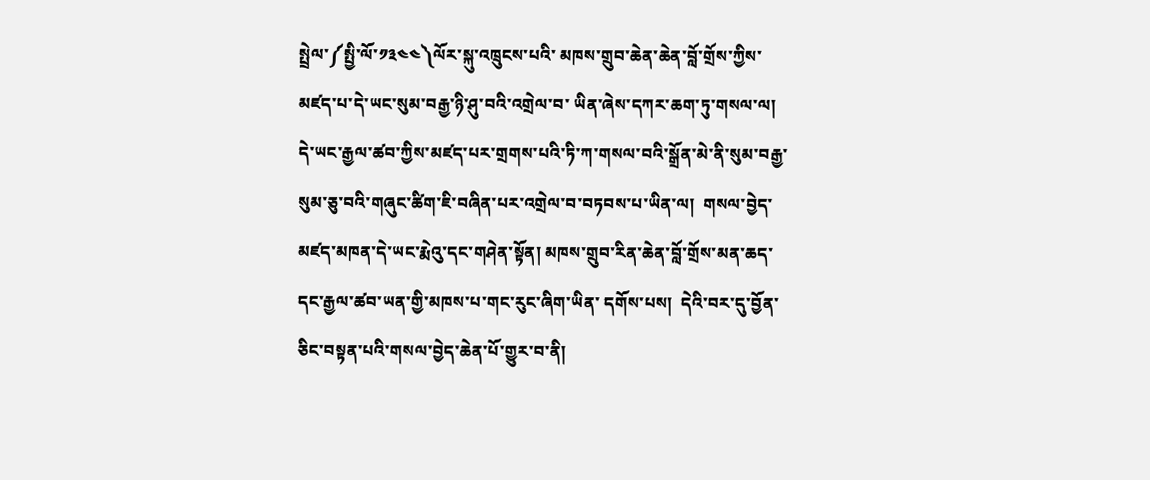སྤྲེལ་༼སྤྱི་ལོ་༡༣༤༤༽ལོར་སྐུ་འཁྲུངས་པའི་ མཁས་གྲུབ་ཆེན་ཆེན་བློ་གྲོས་ཀྱིས་མཛད་པ་དེ་ཡང་སུམ་བརྒྱ་ཉི་ཤུ་བའི་འགྲེལ་བ་ ཡིན་ཞེས་དཀར་ཆག་ཏུ་གསལ་ལ། དེ་ཡང་རྒྱལ་ཚབ་ཀྱིས་མཛད་པར་གྲགས་པའི་ཏི་ཀ་གསལ་བའི་སྒྲོན་མེ་ནི་སུམ་བརྒྱ་ སུམ་ཅུ་བའི་གཞུང་ཚིག་ཇི་བཞིན་པར་འགྲེལ་བ་བཏབས་པ་ཡིན་ལ།  གསལ་བྱེད་མཛད་མཁན་དེ་ཡང་རྨེའུ་དང་གཤེན་སྟོན། མཁས་གྲུབ་རིན་ཆེན་བློ་གྲོས་མན་ཆད་དང་རྒྱལ་ཚབ་ཡན་གྱི་མཁས་པ་གང་རུང་ཞིག་ཡིན་ དགོས་པས།  དེའི་བར་དུ་བྱོན་ཅིང་བསྟན་པའི་གསལ་བྱེད་ཆེན་པོ་གྱུར་བ་ནི།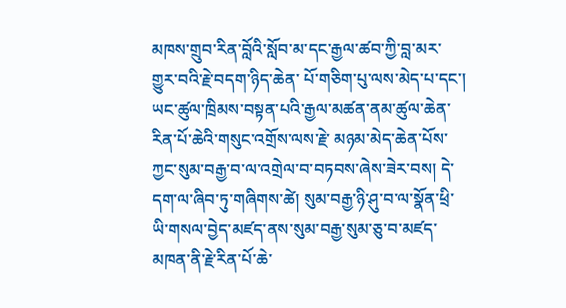མཁས་གྲུབ་རིན་བློའི་སློབ་མ་དང་རྒྱལ་ཚབ་ཀྱི་བླ་མར་གྱུར་བའི་རྗེ་བདག་ཉིད་ཆེན་ པོ་གཅིག་པུ་ལས་མེད་པ་དང་། ཡང་ཚུལ་ཁྲིམས་བསྟན་པའི་རྒྱལ་མཚན་ནམ་ཚུལ་ཆེན་རིན་པོ་ཆེའི་གསུང་འགྲོས་ལས་རྗེ་ མཉམ་མེད་ཆེན་པོས་ཀྱང་སུམ་བརྒྱ་བ་ལ་འགྲེལ་བ་བཏབས་ཞེས་ཟེར་བས། དེ་དག་ལ་ཞིབ་ཏུ་གཞིགས་ཚེ། སུམ་བརྒྱ་ཉི་ཤུ་བ་ལ་སྣོན་ཕྲི་ཡི་གསལ་བྱེད་མཛད་ནས་སུམ་བརྒྱ་སུམ་ཅུ་བ་མཛད་ མཁན་ནི་རྗེ་རིན་པོ་ཆེ་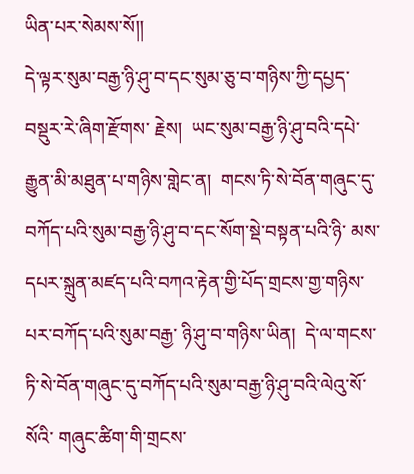ཡིན་པར་སེམས་སོ།།
དེ་ལྟར་སུམ་བརྒྱ་ཉི་ཤུ་བ་དང་སུམ་ཅུ་བ་གཉིས་ཀྱི་དཔྱད་བསྡུར་རེ་ཞིག་རྫོགས་ རྗེས།  ཡང་སུམ་བརྒྱ་ཉི་ཤུ་བའི་དཔེ་རྒྱུན་མི་མཐུན་པ་གཉིས་གླེང་ན།  གངས་ཏི་སེ་བོན་གཞུང་དུ་བཀོད་པའི་སུམ་བརྒྱ་ཉི་ཤུ་བ་དང་སོག་སྡེ་བསྟན་པའི་ཉི་ མས་དཔར་སྐྲུན་མཛད་པའི་བཀའ་རྟེན་གྱི་པོད་གྲངས་གྱ་གཉིས་པར་བཀོད་པའི་སུམ་བརྒྱ་ ཉི་ཤུ་བ་གཉིས་ཡིན།  དེ་ལ་གངས་ཏི་སེ་བོན་གཞུང་དུ་བཀོད་པའི་སུམ་བརྒྱ་ཉི་ཤུ་བའི་ལེའུ་སོ་སོའི་ གཞུང་ཚིག་གི་གྲངས་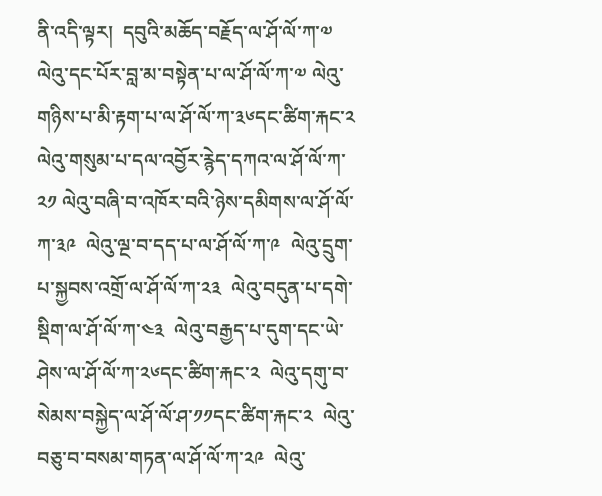ནི་འདི་ལྟར།  དབུའི་མཆོད་བརྗོད་ལ་ཤོ་ལོ་ཀ་༧  ལེའུ་དང་པོར་བླ་མ་བསྟེན་པ་ལ་ཤོ་ལོ་ཀ་༧ ལེའུ་གཉིས་པ་མི་རྟག་པ་ལ་ཤོ་ལོ་ཀ་༣༦དང་ཚིག་རྐང་༢  ལེའུ་གསུམ་པ་དལ་འབྱོར་རྙེད་དཀའ་ལ་ཤོ་ལོ་ཀ་༢༡ ལེའུ་བཞི་བ་འཁོར་བའི་ཉེས་དམིགས་ལ་ཤོ་ལོ་ཀ་༣༩  ལེའུ་ལྔ་བ་དད་པ་ལ་ཤོ་ལོ་ཀ་༩  ལེའུ་དྲུག་པ་སྐྱབས་འགྲོ་ལ་ཤོ་ལོ་ཀ་༢༣  ལེའུ་བདུན་པ་དགེ་སྡིག་ལ་ཤོ་ལོ་ཀ་༤༣  ལེའུ་བརྒྱད་པ་དུག་དང་ཡེ་ཤེས་ལ་ཤོ་ལོ་ཀ་༢༦དང་ཚིག་རྐང་༢  ལེའུ་དགུ་བ་སེམས་བསྐྱེད་ལ་ཤོ་ལོ་ཤ་༡༡དང་ཚིག་རྐང་༢  ལེའུ་བཅུ་བ་བསམ་གཏན་ལ་ཤོ་ལོ་ཀ་༢༩  ལེའུ་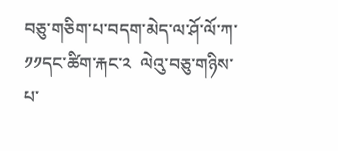བཅུ་གཅིག་པ་བདག་མེད་ལ་ཤོ་ལོ་ཀ་༡༡དང་ཚིག་རྐང་༢  ལེའུ་བཅུ་གཉིས་པ་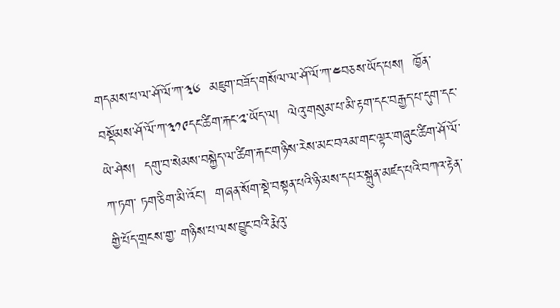གདམས་པ་ལ་ཤོ་ལོ་ཀ་༣༦  མཇུག་བཟོད་གསོལ་ལ་ཤོ་ལོ་ཀ་༤བཅས་ཡོད་པས།  ཁྱོན་བསྡོམས་ཤོ་ལོ་ཀ་༣༡༩དང་ཚིག་རྐང་༢་ཡོད་ལ།  ལེའུ་གསུམ་པ་མི་རྟག་དང་བརྒྱད་པ་དུག་དང་ཡེ་ཤེས།  དགུ་བ་སེམས་བསྐྱེད་ལ་ཚིག་རྐང་གཉིས་རེས་མང་བའམ་གང་ལྟར་གཞུང་ཚིག་ཤོ་ལོ་ཀ་ཏག་ ཏག་ཅིག་མི་འོང་།  གཞན་སོག་སྡེ་བསྟན་པའི་ཉི་མས་དཔར་སྐྲུན་མཛད་པའི་བཀའ་རྟེན་གྱི་པོད་གྲངས་གྱ་ གཉིས་པ་ལས་བྱུང་བའི་རྨེའུ་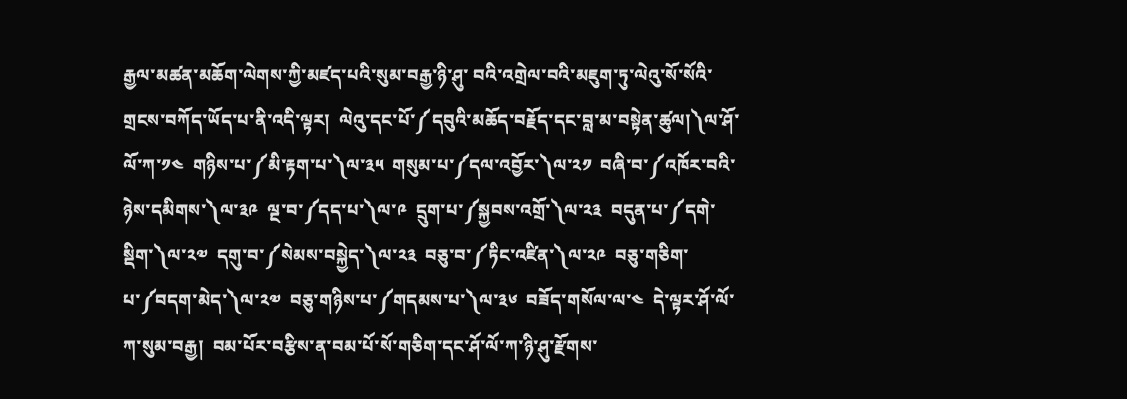རྒྱལ་མཚན་མཆོག་ལེགས་ཀྱི་མཛད་པའི་སུམ་བརྒྱ་ཉི་ཤུ་ བའི་འགྲེལ་བའི་མཇུག་ཏུ་ལེའུ་སོ་སོའི་གྲངས་བཀོད་ཡོད་པ་ནི་འདི་ལྟར།  ལེའུ་དང་པོ་༼དབུའི་མཆོད་བརྗོད་དང་བླ་མ་བསྟེན་ཚུལ།༽ལ་ཤོ་ལོ་ཀ་༡༤  གཉིས་པ་༼མི་རྟག་པ་༽ལ་༣༥  གསུམ་པ་༼དལ་འབྱོར་༽ལ་༢༡  བཞི་བ་༼འཁོར་བའི་ཉེས་དམིགས་༽ལ་༣༩  ལྔ་བ་༼དད་པ་༽ལ་༩  དྲུག་པ་༼སྐྱབས་འགྲོ་༽ལ་༢༣  བདུན་པ་༼དགེ་སྡིག་༽ལ་༢༧  དགུ་བ་༼སེམས་བསྐྱེད་༽ལ་༢༣  བཅུ་བ་༼ཏིང་འཛིན་༽ལ་༢༩  བཅུ་གཅིག་པ་༼བདག་མེད་༽ལ་༢༧  བཅུ་གཉིས་པ་༼གདམས་པ་༽ལ་༣༦  བཟོད་གསོལ་ལ་༤  དེ་ལྟར་ཤོ་ལོ་ཀ་སུམ་བརྒྱ།  བམ་པོར་བརྩིས་ན་བམ་པོ་སོ་གཅིག་དང་ཤོ་ལོ་ཀ་ཉི་ཤུ་རྫོགས་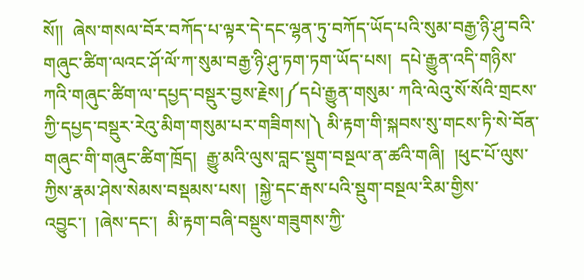སོ།།  ཞེས་གསལ་བོར་བཀོད་པ་ལྟར་དེ་དང་ལྷན་ཏུ་བཀོད་ཡོད་པའི་སུམ་བརྒྱ་ཉི་ཤུ་བའི་ གཞུང་ཚིག་ལའང་ཤོ་ལོ་ཀ་སུམ་བརྒྱ་ཉི་ཤུ་ཏག་ཏག་ཡོད་པས།  དཔེ་རྒྱུན་འདི་གཉིས་ཀའི་གཞུང་ཚིག་ལ་དཔྱད་བསྡུར་བྱས་རྗེས།༼དཔེ་རྒྱུན་གསུམ་ ཀའི་ལེའུ་སོ་སོའི་གྲངས་ཀྱི་དཔྱད་བསྡུར་རེའུ་མིག་གསུམ་པར་གཟིགས།༽ མི་རྟག་གི་སྐབས་སུ་གངས་ཏི་སེ་བོན་གཞུང་གི་གཞུང་ཚིག་ཁྲོད།  རྒྱུ་མའི་ལུས་བླང་སྡུག་བསྔལ་ན་ཚའི་གཞི།  །ཕུང་པོ་ལུས་ཀྱིས་རྣམ་ཤེས་སེམས་བསྡམས་པས།  །སྐྱེ་དང་རྒས་པའི་སྡུག་བསྔལ་རིམ་གྱིས་འབྱུང་།  །ཞེས་དང་།  མི་རྟག་བཞི་བསྡུས་གཟུགས་ཀྱི་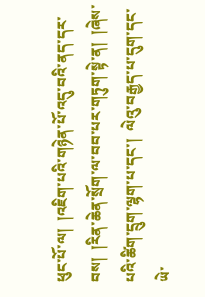ཕུང་པོ་ལ།  །འཇིག་པའི་གཉེན་པོ་འདུ་བའི་ནད་དར་བས།  །རིན་ཆེན་སྲོག་ལ་བབ་པར་གཏུག་སྟེ་ན།  །ཞེས་པའི་ཚིག་དྲུག་ལྷག་པ་དང་།  ལེའུ་བརྒྱད་པ་དུག་དང་ཡེ་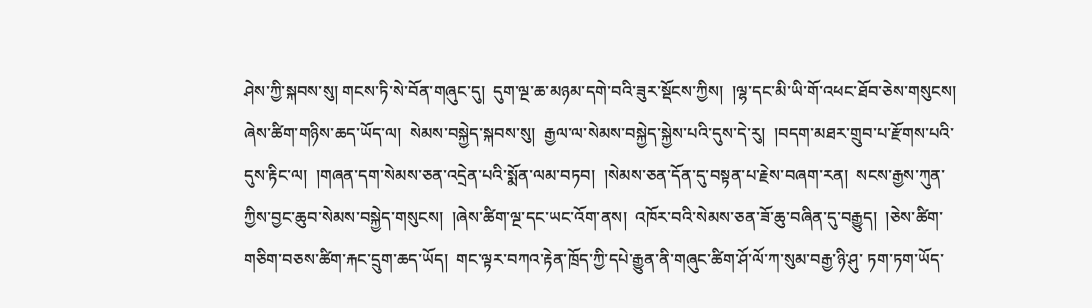ཤེས་ཀྱི་སྐབས་སུ། གངས་ཏི་སེ་བོན་གཞུང་དུ།  དུག་ལྔ་ཆ་མཉམ་དགེ་བའི་ཟུར་སྡོངས་ཀྱིས།  །ལྷ་དང་མི་ཡི་གོ་འཕང་ཐོབ་ཅེས་གསུངས།  ཞེས་ཚིག་གཉིས་ཆད་ཡོད་ལ།  སེམས་བསྐྱེད་སྐབས་སུ།  རྒྱལ་ལ་སེམས་བསྐྱེད་སྐྱེས་པའི་དུས་དེ་རུ།  །བདག་མཐར་གྲུབ་པ་རྫོགས་པའི་དུས་རྟིང་ལ།  །གཞན་དག་སེམས་ཅན་འདྲེན་པའི་སྨོན་ལམ་བཏབ།  །སེམས་ཅན་དོན་དུ་བསྟན་པ་རྗེས་བཞག་རན།  སངས་རྒྱས་ཀུན་ཀྱིས་བྱང་ཆུབ་སེམས་བསྐྱེད་གསུངས།  །ཞེས་ཚིག་ལྔ་དང་ཡང་འོག་ནས།  འཁོར་བའི་སེམས་ཅན་ཟོ་ཆུ་བཞིན་དུ་བརྒྱུད།  །ཅེས་ཚིག་གཅིག་བཅས་ཚིག་རྐང་དྲུག་ཆད་ཡོད།  གང་ལྟར་བཀའ་རྟེན་ཁྲོད་ཀྱི་དཔེ་རྒྱུན་ནི་གཞུང་ཚིག་ཤོ་ལོ་ཀ་སུམ་བརྒྱ་ཉི་ཤུ་ ཏག་ཏག་ཡོད་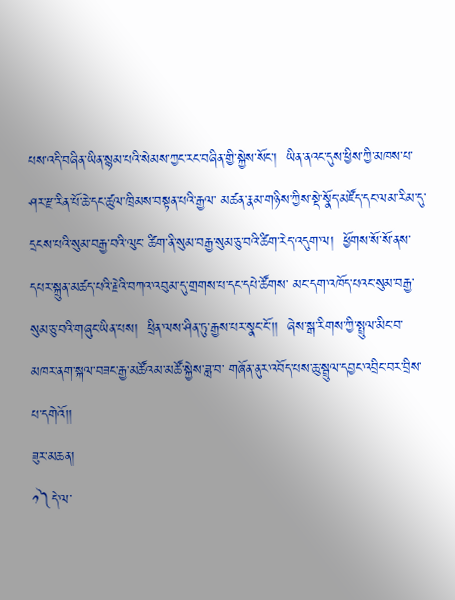པས་འདི་བཞིན་ཡིན་སྙམ་པའི་སེམས་ཀྱང་རང་བཞིན་གྱི་སྐྱེས་སོང་།  ཡིན་ནའང་དུས་ཕྱིས་ཀྱི་མཁས་པ་ཤར་རྫ་རིན་པོ་ཆེ་དང་ཚུལ་ཁྲིམས་བསྟན་པའི་རྒྱལ་ མཚན་རྣམ་གཉིས་ཀྱིས་སྡེ་སྣོད་མཛོད་དང་ལམ་རིམ་དུ་དྲངས་པའི་སུམ་བརྒྱ་བའི་ལུང་ ཚིག་ནི་སུམ་བརྒྱ་སུམ་ཅུ་བའི་ཚིག་རེད་འདུག་ལ།  ཕྱོགས་སོ་སོ་ནས་དཔར་སྐྲུན་མཚད་པའི་རྗེའི་བཀའ་འབུམ་དུ་གྲགས་པ་དང་དཔེ་ཚོགས་ མང་དག་འཁོད་པའང་སུམ་བརྒྱ་སུམ་ཅུ་བའི་གཞུང་ཡིན་པས།  ཕྲིན་ལས་ཤིན་ཏུ་རྒྱས་པར་སྣང་ངོ་།།  ཞེས་སྒ་རིགས་ཀྱི་སྤྲུལ་མིང་བ་མཁར་ནག་སྐལ་བཟང་རྒྱ་མཚོའམ་མཚོ་སྐྱེས་ཟླ་བ་ གཞོན་ནུར་འབོད་པས་ཆུ་སྦྲུལ་དབྱང་འབྲིང་བར་བྲིས་པ་དགེའོ།།
ཟུར་མཆན།
༡༽དེ་ལ་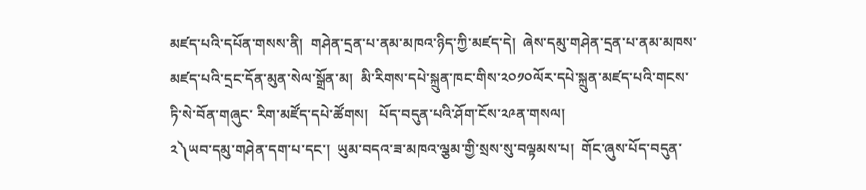མཛད་པའི་དཔོན་གསས་ནི།  གཤེན་དྲན་པ་ནམ་མཁའ་ཉིད་ཀྱི་མཛད་དེ།  ཞེས་དམུ་གཤེན་དྲན་པ་ནམ་མཁས་མཛད་པའི་དྲང་དོན་མུན་སེལ་སྒྲོན་མ།  མི་རིགས་དཔེ་སྐྲུན་ཁང་གིས་༢༠༡༠ལོར་དཔེ་སྐྲུན་མཛད་པའི་གངས་ཏི་སེ་བོན་གཞུང་ རིག་མཛོད་དཔེ་ཚོགས།   པོད་བདུན་པའི་ཤོག་ངོས་༢༩ན་གསལ།
༢༽ཡབ་དམུ་གཤེན་དག་པ་དང་།  ཡུམ་བདའ་ཟ་མཁའ་ལྕམ་གྱི་སྲས་སུ་བལྟམས་པ།  གོང་ཞུས་པོད་བདུན་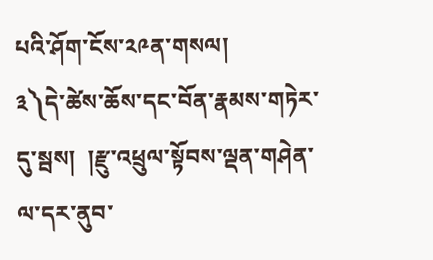པའི་ཤོག་ངོས་༢༩ན་གསལ།
༣༽དེ་ཚེས་ཆོས་དང་བོན་རྣམས་གཏེར་དུ་སྦས།  །རྫུ་འཕྲུལ་སྟོབས་ལྡན་གཤེན་ལ་དར་ནུབ་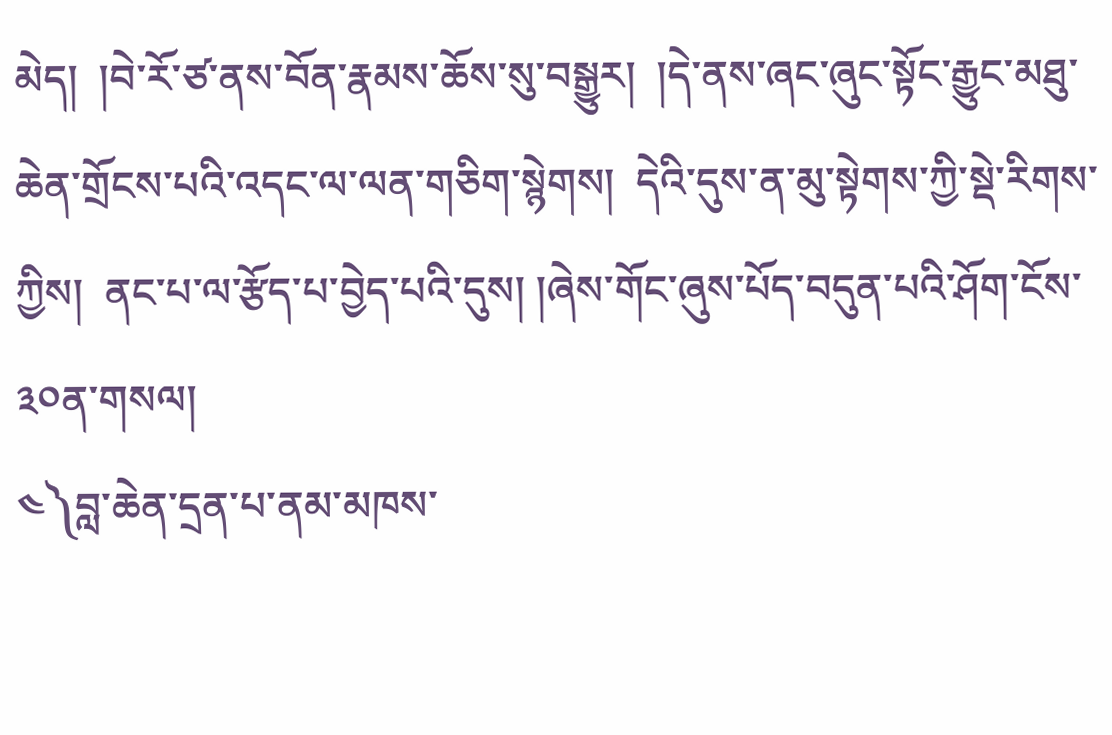མེད།  །བེ་རོ་ཙ་ནས་བོན་རྣམས་ཆོས་སུ་བསྒྱུར།  །དེ་ནས་ཞང་ཞུང་སྟོང་རྒྱུང་མཐུ་ཆེན་གྲོངས་པའི་འདང་ལ་ལན་གཅིག་སྙེགས།  དེའི་དུས་ན་མུ་སྟེགས་ཀྱི་སྡེ་རིགས་ཀྱིས།  ནང་པ་ལ་རྩོད་པ་བྱེད་པའི་དུས། །ཞེས་གོང་ཞུས་པོད་བདུན་པའི་ཤོག་ངོས་༣༠ན་གསལ།
༤༽བླ་ཆེན་དྲན་པ་ནམ་མཁས་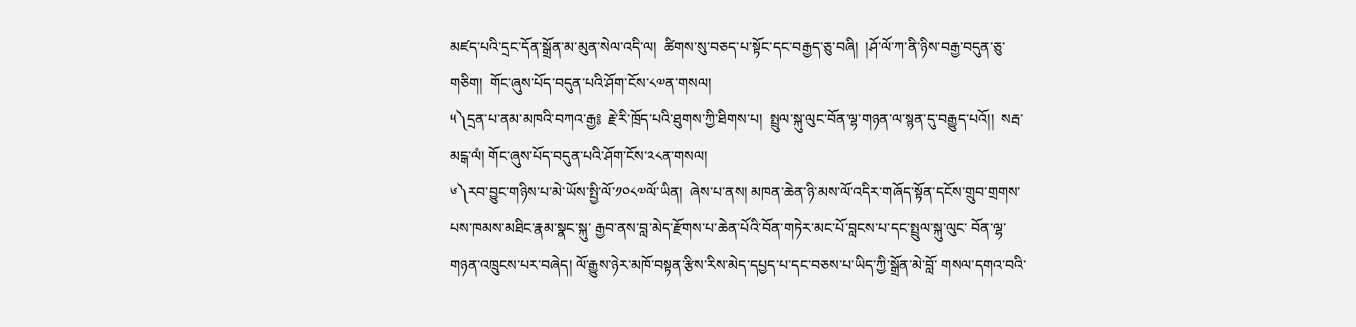མཛད་པའི་དྲང་དོན་སྒྲོན་མ་མུན་སེལ་འདི་ལ།  ཚིགས་སུ་བཅད་པ་སྟོང་དང་བརྒྱད་ཅུ་བཞི།  །ཤོ་ལོ་ཀ་ནི་ཉིས་བརྒྱ་བདུན་ཅུ་གཅིག།  གོང་ཞུས་པོད་བདུན་པའི་ཤོག་ངོས་༨༧ན་གསལ།
༥༽དྲན་པ་ནམ་མཁའི་བཀའ་རྒྱ༔  རྗེ་རི་ཁྲོད་པའི་ཐུགས་ཀྱི་ཐིགས་པ།  སྤྲུལ་སྐུ་ལུང་བོན་ལྷ་གཉན་ལ་སྙན་དུ་བརྒྱུད་པའོ།།  སརྦ་མངྒ་ལཾ། གོང་ཞུས་པོད་བདུན་པའི་ཤོག་ངོས་༢༨ན་གསལ།
༦༽རབ་བྱུང་གཉིས་པ་མེ་ཡོས་སྤྱི་ལོ་༡༠༨༧ལོ་ཡིན།  ཞེས་པ་ནས། མཁན་ཆེན་ཉི་མས་ལོ་འདིར་གཞོད་སྟོན་དངོས་གྲུབ་གྲགས་པས་ཁམས་མཐིང་རྣམ་སྣང་སྐུ་ རྒྱབ་ནས་བླ་མེད་རྫོགས་པ་ཆེན་པོའི་བོན་གཏེར་མང་པོ་བླངས་པ་དང་སྤྲུལ་སྐུ་ལུང་ བོན་ལྷ་གཉན་འཁྲུངས་པར་བཞེད། ལོ་རྒྱུས་ཉེར་མཁོ་བསྟན་རྩིས་རིས་མེད་དཔྱད་པ་དང་བཅས་པ་ཡིད་ཀྱི་སྒྲོན་མེ་བློ་ གསལ་དགའ་བའི་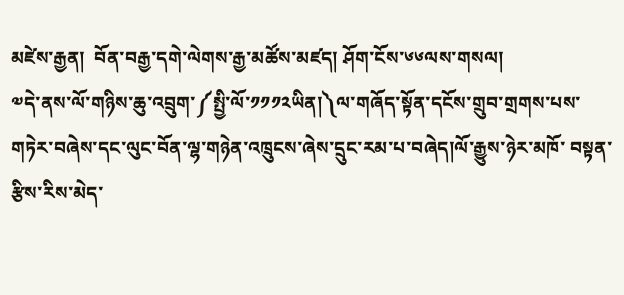མཛེས་རྒྱན།  བོན་བརྒྱ་དགེ་ལེགས་རྒྱ་མཚོས་མཛད། ཤོག་ངོས་༦༦ལས་གསལ།
༧དེ་ནས་ལོ་གཉིས་ཆུ་འབྲུག་༼སྤྱི་ལོ་༡༡༡༢ཡིན།༽ལ་གཞོད་སྟོན་དངོས་གྲུབ་གྲགས་པས་ གཏེར་བཞེས་དང་ལུང་བོན་ལྷ་གཉེན་འཁྲུངས་ཞེས་དྲུང་རམ་པ་བཞེད།ལོ་རྒྱུས་ཉེར་མཁོ་ བསྟན་རྩིས་རིས་མེད་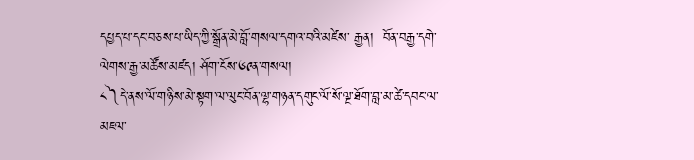དཔྱད་པ་དང་བཅས་པ་ཡིད་ཀྱི་སྒྲོན་མེ་བློ་གསལ་དགའ་བའི་མཛེས་ རྒྱན།  བོན་བརྒྱ་དགེ་ལེགས་རྒྱ་མཚོས་མཛད། ཤོག་ངོས་༦༩ན་གསལ།
༨༽དེ་ནས་ལོ་གཉིས་མེ་སྟག་ལ་ལུང་བོན་ལྷ་གཉན་དགུང་ལོ་སོ་ལྔ་ཐོག་བླ་མ་ཚེ་དབང་ལ་ མཇལ་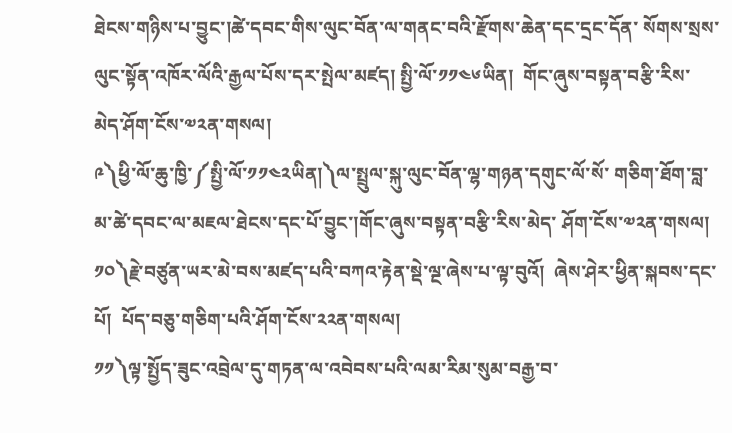ཐེངས་གཉིས་པ་བྱུང་།ཚེ་དབང་གིས་ལུང་བོན་ལ་གནང་བའི་རྫོགས་ཆེན་དང་དྲང་དོན་ སོགས་སྲས་ལུང་སྟོན་འཁོར་ལོའི་རྒྱལ་པོས་དར་སྤེལ་མཛད། སྤྱི་ལོ་༡༡༤༦ཡིན།  གོང་ཞུས་བསྟན་བརྩི་རིས་མེད་ཤོག་ངོས་༧༢ན་གསལ།
༩༽ཕྱི་ལོ་ཆུ་ཁྱི་༼སྤྱི་ལོ་༡༡༤༢ཡིན།༽ལ་སྤྲུལ་སྐུ་ལུང་བོན་ལྷ་གཉན་དགུང་ལོ་སོ་ གཅིག་ཐོག་བླ་མ་ཚེ་དབང་ལ་མཇལ་ཐེངས་དང་པོ་བྱུང་།གོང་ཞུས་བསྟན་བརྩི་རིས་མེད་ ཤོག་ངོས་༧༢ན་གསལ།
༡༠༽རྗེ་བཙུན་ཡར་མེ་བས་མཛད་པའི་བཀའ་རྟེན་སྡེ་ལྔ་ཞེས་པ་ལྟ་བུའོ།  ཞེས་ཤེར་ཕྱིན་སྐབས་དང་པོ།  པོད་བཅུ་གཅིག་པའི་ཤོག་ངོས་༢༢ན་གསལ།
༡༡༽ལྟ་སྤྱོད་ཟུང་འབྲེལ་དུ་གཏན་ལ་འབེབས་པའི་ལམ་རིམ་སུམ་བརྒྱ་བ་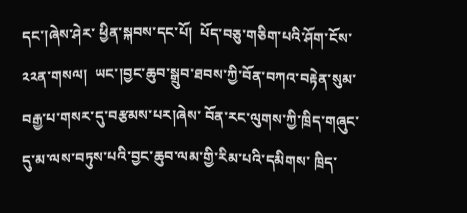དང་།ཞེས་ཤེར་ ཕྱིན་སྐབས་དང་པོ།  པོད་བཅུ་གཅིག་པའི་ཤོག་ངོས་༢༢ན་གསལ།  ཡང་།བྱང་ཆུབ་སྒྲུབ་ཐབས་ཀྱི་བོན་བཀའ་བརྟེན་སུམ་བརྒྱ་པ་གསར་དུ་བརྩམས་པར།ཞེས་ བོན་རང་ལུགས་ཀྱི་ཁྲིད་གཞུང་དུ་མ་ལས་བཏུས་པའི་བྱང་ཆུབ་ལམ་གྱི་རིམ་པའི་དམིགས་ ཁྲིད་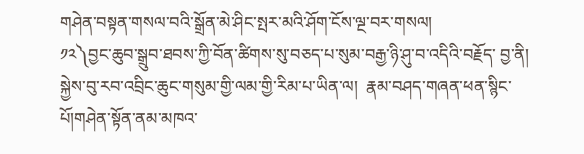གཤེན་བསྟན་གསལ་བའི་སྒྲོན་མེ་ཤིང་སྤར་མའི་ཤོག་ངོས་ལྔ་བར་གསལ།
༡༢༽བྱང་ཆུབ་སྒྲུབ་ཐབས་ཀྱི་བོན་ཚིགས་སུ་བཅད་པ་སུམ་བརྒྱ་ཉི་ཤུ་བ་འདིའི་བརྗོད་ བྱ་ནི།  སྐྱེས་བུ་རབ་འབྲིང་ཆུང་གསུམ་གྱི་ལམ་གྱི་རིམ་པ་ཡིན་ལ།  རྣམ་བཤད་གཞན་ཕན་སྙིང་པོ།གཤེན་སྟོན་ནམ་མཁའ་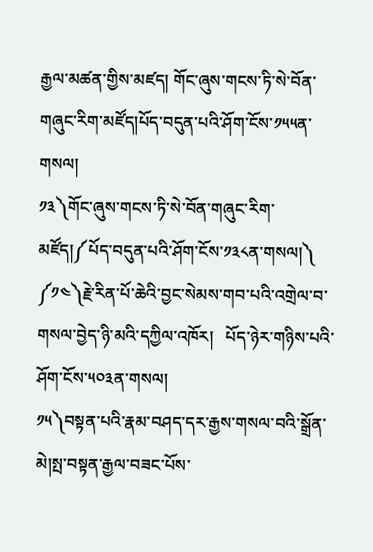རྒྱལ་མཚན་གྱིས་མཛད། གོང་ཞུས་གངས་ཏི་སེ་བོན་གཞུང་རིག་མཛོད།པོད་བདུན་པའི་ཤོག་ངོས་༡༥༥ན་གསལ།
༡༣༽གོང་ཞུས་གངས་ཏི་སེ་བོན་གཞུང་རིག་མཛོད།༼པོད་བདུན་པའི་ཤོག་ངོས་༡༣༨ན་གསལ།༽
༼༡༤༽རྗེ་རིན་པོ་ཆེའི་བྱང་སེམས་གབ་པའི་འགྲེལ་བ་གསལ་བྱེད་ཉི་མའི་དཀྱིལ་འཁོར།   པོད་ཉེར་གཉིས་པའི་ཤོག་ངོས་༥༠༣ན་གསལ།
༡༥༽བསྟན་པའི་རྣམ་བཤད་དར་རྒྱས་གསལ་བའི་སྒྲོན་མེ།སྤ་བསྟན་རྒྱལ་བཟང་པོས་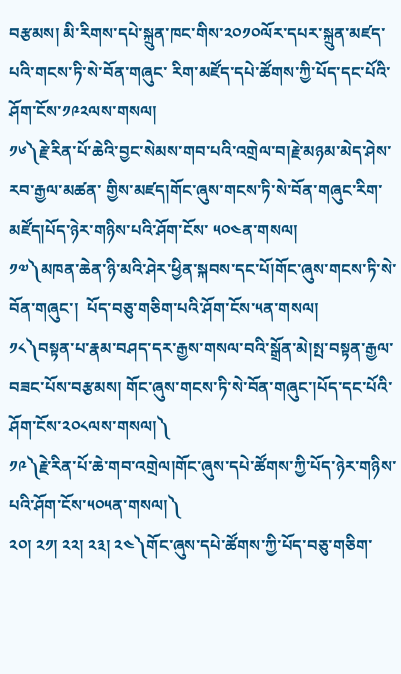བརྩམས། མི་རིགས་དཔེ་སྐྲུན་ཁང་གིས་༢༠༡༠ལོར་དཔར་སྐྲུན་མཛད་པའི་གངས་ཏི་སེ་བོན་གཞུང་ རིག་མཛོད་དཔེ་ཚོགས་ཀྱི་པོད་དང་པོའི་ཤོག་ངོས་༡༩༢ལས་གསལ།
༡༦༽རྗེ་རིན་པོ་ཆེའི་བྱང་སེམས་གབ་པའི་འགྲེལ་བ།རྗེ་མཉམ་མེད་ཤེས་རབ་རྒྱལ་མཚན་ གྱིས་མཛད།གོང་ཞུས་གངས་ཏི་སེ་བོན་གཞུང་རིག་མཛོད།པོད་ཉེར་གཉིས་པའི་ཤོག་ངོས་ ༥༠༤ན་གསལ།
༡༧༽མཁན་ཆེན་ཉི་མའི་ཤེར་ཕྱིན་སྐབས་དང་པོ།གོང་ཞུས་གངས་ཏི་སེ་བོན་གཞུང་།  པོད་བཅུ་གཅིག་པའི་ཤོག་ངོས་༥ན་གསལ།
༡༨༽བསྟན་པ་རྣམ་བཤད་དར་རྒྱས་གསལ་བའི་སྒྲོན་མེ།སྤ་བསྟན་རྒྱལ་བཟང་པོས་བརྩམས། གོང་ཞུས་གངས་ཏི་སེ་བོན་གཞུང་།པོད་དང་པོའི་ཤོག་ངོས་༢༠༨ལས་གསལ།༽
༡༩༽རྗེ་རིན་པོ་ཆེ་གབ་འགྲེལ།གོང་ཞུས་དཔེ་ཚོགས་ཀྱི་པོད་ཉེར་གཉིས་པའི་ཤོག་ངོས་༥༠༥ན་གསལ།༽
༢༠། ༢༡། ༢༢། ༢༣། ༢༤༽གོང་ཞུས་དཔེ་ཚོགས་ཀྱི་པོད་བཅུ་གཅིག་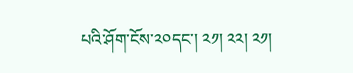པའི་ཤོག་ངོས་༢༠དང་། ༢༡། ༢༢། ༢༡།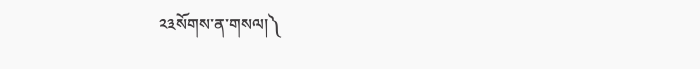༢༣སོགས་ན་གསལ།༽